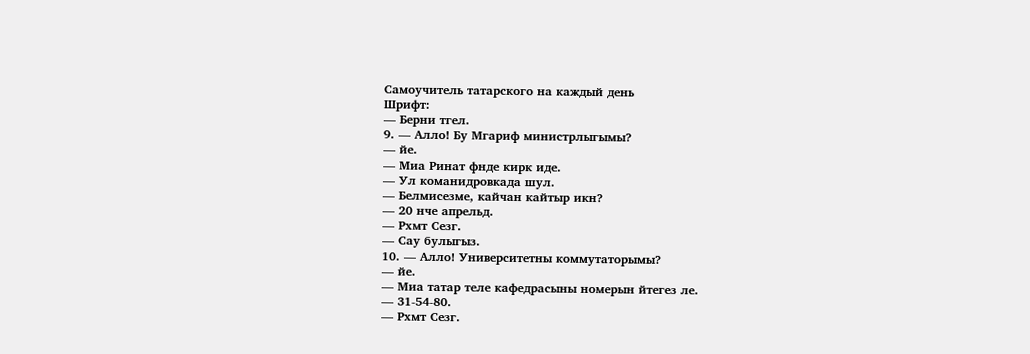Самоучитель татарского на каждый день
Шрифт:
— Берни тгел.
9. — Алло! Бу Мгариф министрлыгымы?
— йе.
— Миа Ринат фнде кирк иде.
— Ул команидровкада шул.
— Белмисезме, кайчан кайтыр икн?
— 20 нче апрельд.
— Рхмт Сезг.
— Сау булыгыз.
10. — Алло! Университетны коммутаторымы?
— йе.
— Миа татар теле кафедрасыны номерын йтегез ле.
— 31-54-80.
— Рхмт Сезг.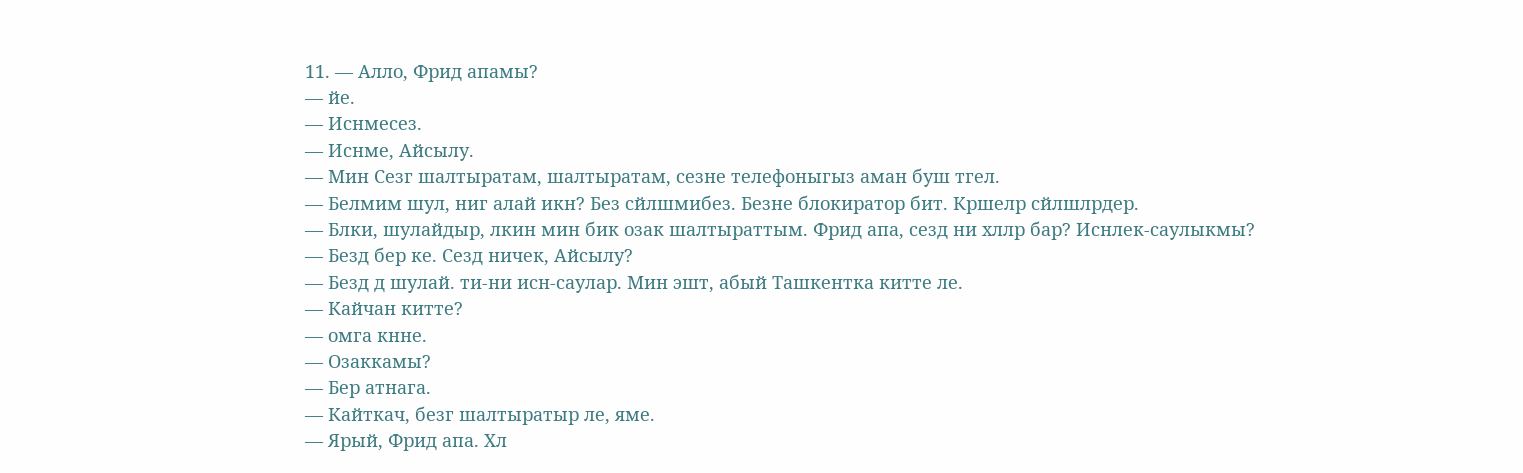11. — Алло, Фрид апамы?
— йе.
— Иснмесез.
— Иснме, Айсылу.
— Мин Сезг шалтыратам, шалтыратам, сезне телефоныгыз аман буш тгел.
— Белмим шул, ниг алай икн? Без сйлшмибез. Безне блокиратор бит. Кршелр сйлшлрдер.
— Блки, шулайдыр, лкин мин бик озак шалтыраттым. Фрид апа, сезд ни хллр бар? Иснлек-саулыкмы?
— Безд бер ке. Сезд ничек, Айсылу?
— Безд д шулай. ти-ни исн-саулар. Мин эшт, абый Ташкентка китте ле.
— Кайчан китте?
— омга кнне.
— Озаккамы?
— Бер атнага.
— Кайткач, безг шалтыратыр ле, яме.
— Ярый, Фрид апа. Хл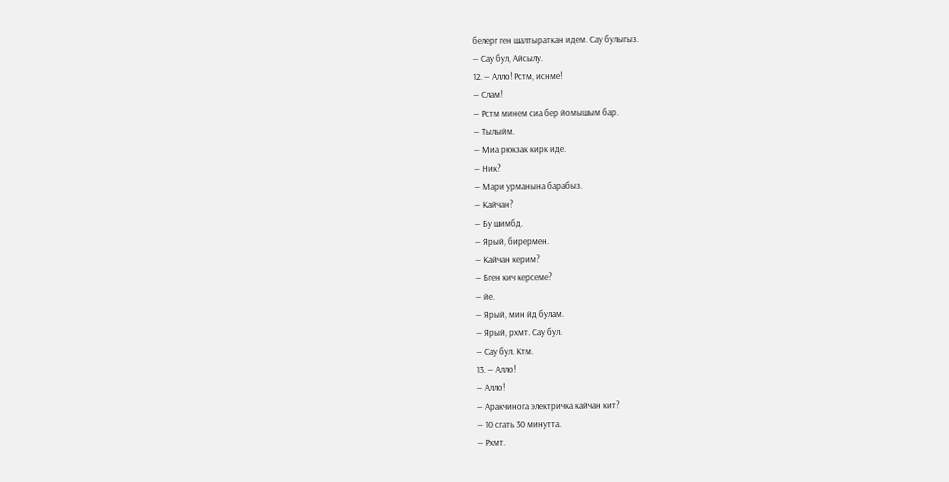белерг ген шалтыраткан идем. Сау булыгыз.
— Сау бул, Айсылу.
12. — Алло! Рстм, иснме!
— Слам!
— Рстм минем сиа бер йомышым бар.
— Тылыйм.
— Миа рюкзак кирк иде.
— Ник?
— Мари урманына барабыз.
— Кайчан?
— Бу шимбд.
— Ярый, бирермен.
— Кайчан керим?
— Бген кич керсеме?
— йе.
— Ярый, мин йд булам.
— Ярый, рхмт. Сау бул.
— Сау бул. Ктм.
13. — Алло!
— Алло!
— Аракчинога электричка кайчан кит?
— 10 сгать 30 минутта.
— Рхмт.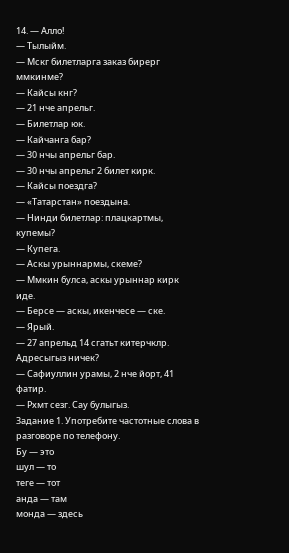14. — Алло!
— Тылыйм.
— Мскг билетларга заказ бирерг ммкинме?
— Кайсы кнг?
— 21 нче апрельг.
— Билетлар юк.
— Кайчанга бар?
— 30 нчы апрельг бар.
— 30 нчы апрельг 2 билет кирк.
— Кайсы поездга?
— «Татарстан» поездына.
— Нинди билетлар: плацкартмы, купемы?
— Купега.
— Аскы урыннармы, скеме?
— Ммкин булса, аскы урыннар кирк иде.
— Берсе — аскы, икенчесе — ске.
— Ярый.
— 27 апрельд 14 сгатьт китерчклр. Адресыгыз ничек?
— Сафиуллин урамы, 2 нче йорт, 41 фатир.
— Рхмт сезг. Сау булыгыз.
Задание 1. Употребите частотные слова в разговоре по телефону.
Бу — это
шул — то
теге — тот
анда — там
монда — здесь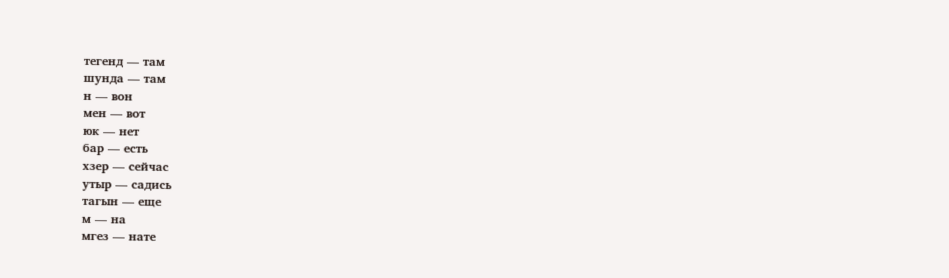тегенд — там
шунда — там
н — вон
мен — вот
юк — нет
бар — есть
хзер — сейчас
утыр — садись
тагын — еще
м — на
мгез — нате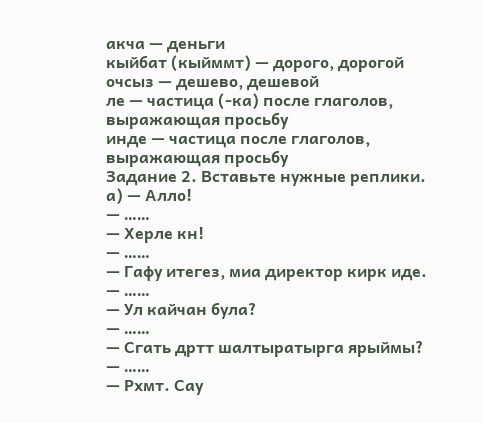акча — деньги
кыйбат (кыйммт) — дорого, дорогой
очсыз — дешево, дешевой
ле — частица (-ка) после глаголов, выражающая просьбу
инде — частица после глаголов, выражающая просьбу
Задание 2. Вставьте нужные реплики.
а) — Алло!
— ……
— Херле кн!
— ……
— Гафу итегез, миа директор кирк иде.
— ……
— Ул кайчан була?
— ……
— Сгать дртт шалтыратырга ярыймы?
— ……
— Рхмт. Сау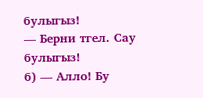булыгыз!
— Берни тгел. Сау булыгыз!
б) — Алло! Бу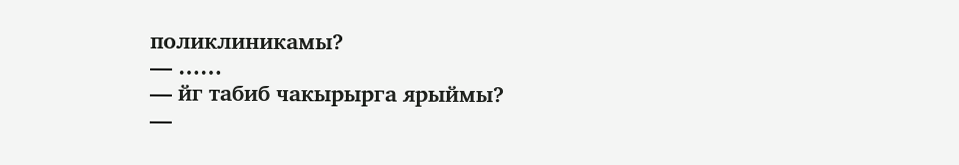поликлиникамы?
— ……
— йг табиб чакырырга ярыймы?
—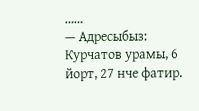……
— Адресыбыз: Курчатов урамы, 6 йорт, 27 нче фатир.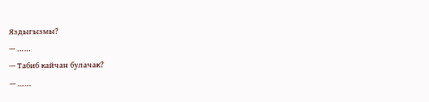Яздыгызмы?
— ……
— Табиб кайчан булачак?
— ……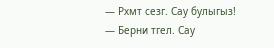— Рхмт сезг. Сау булыгыз!
— Берни тгел. Сау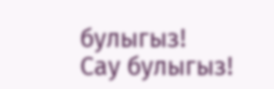булыгыз!
Сау булыгыз!